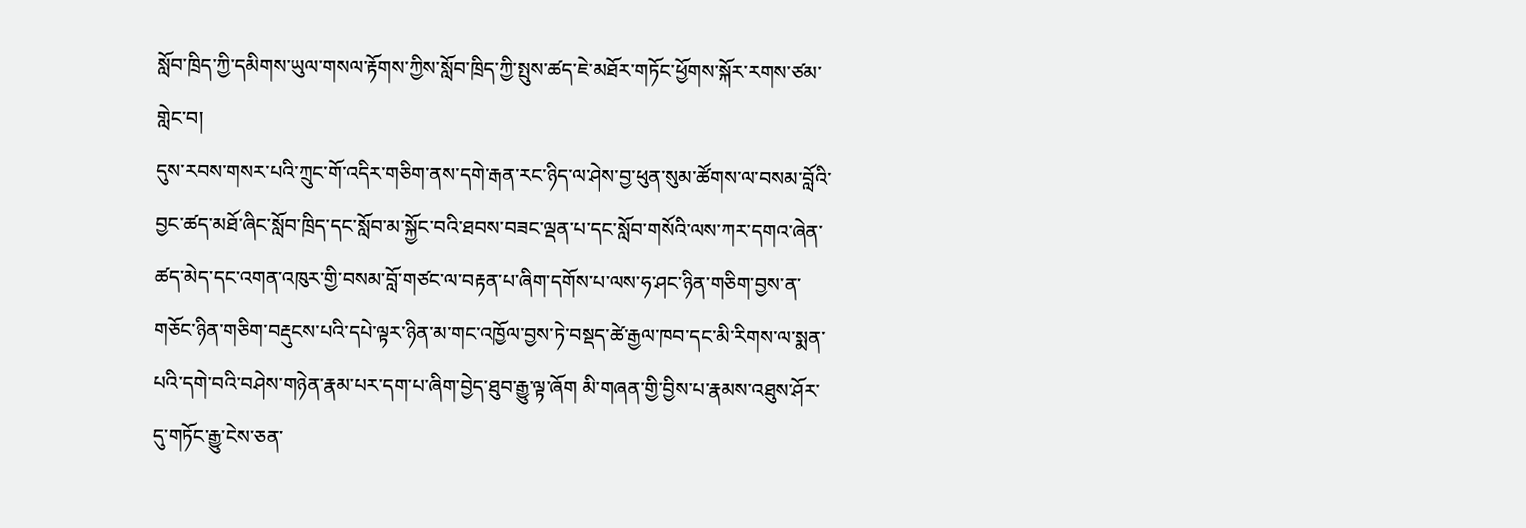སློབ་ཁྲིད་ཀྱི་དམིགས་ཡུལ་གསལ་རྟོགས་ཀྱིས་སློབ་ཁྲིད་ཀྱི་སྤུས་ཚད་ཇེ་མཐོར་གཏོང་ཕྱོགས་སྐོར་རགས་ཙམ་གླེང་བ།
དུས་རབས་གསར་པའི་ཀྲུང་གོ་འདིར་གཅིག་ནས་དགེ་རྒན་རང་ཉིད་ལ་ཤེས་བྱ་ཕུན་སུམ་ཚོགས་ལ་བསམ་བློའི་བྱང་ཚད་མཐོ་ཞིང་སློབ་ཁྲིད་དང་སློབ་མ་སྐྱོང་བའི་ཐབས་བཟང་ལྡན་པ་དང་སློབ་གསོའི་ལས་ཀར་དགའ་ཞེན་ཚད་མེད་དང་འགན་འཁུར་གྱི་བསམ་བློ་གཙང་ལ་བརྟན་པ་ཞིག་དགོས་པ་ལས་ཧ་ཤང་ཉིན་གཅིག་བྱས་ན་གཅོང་ཉིན་གཅིག་བརྡུངས་པའི་དཔེ་ལྟར་ཉིན་མ་གང་འཁྱོལ་བྱས་ཏེ་བསྡད་ཚེ་རྒྱལ་ཁབ་དང་མི་རིགས་ལ་སྨན་པའི་དགེ་བའི་བཤེས་གཉེན་རྣམ་པར་དག་པ་ཞིག་བྱེད་ཐུབ་རྒྱུ་ལྟ་ཞོག མི་གཞན་གྱི་བྱིས་པ་རྣམས་འཐུས་ཤོར་དུ་གཏོང་རྒྱུ་ངེས་ཅན་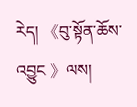རེད། 《བུ་སྟོན་ཆོས་འབྱུང 》ལས།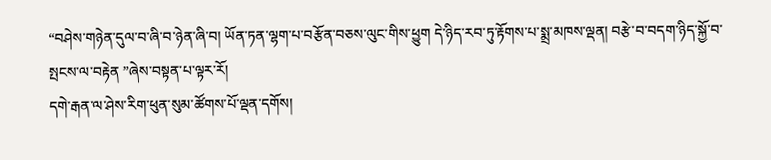“བཤེས་གཉེན་དུལ་བ་ཞི་བ་ཉེན་ཞི་བ། ཡོན་ཏན་ལྷག་པ་བརྩོན་བཅས་ལུང་གིས་ཕྱུག དེ་ཉིད་རབ་ཏུ་རྟོགས་པ་སྨྲ་མཁས་ལྡན། བརྩེ་བ་བདག་ཉིད་སྐྱོ་བ་སྤངས་ལ་བརྟེན ”ཞེས་བསྟན་པ་ལྟར་རོ།
དགེ་རྒན་ལ་ཤེས་རིག་ཕུན་སུམ་ཚོགས་པོ་ལྡན་དགོས།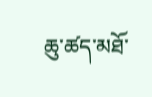ཆུ་ཚད་མཐོ་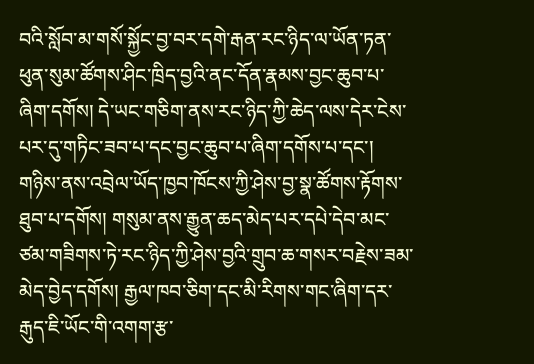བའི་སློབ་མ་གསོ་སྐྱོང་བྱ་བར་དགེ་རྒན་རང་ཉིད་ལ་ཡོན་ཏན་ཕུན་སུམ་ཚོགས་ཤིང་ཁྲིད་བྱའི་ནང་དོན་རྣམས་བྱང་ཆུབ་པ་ཞིག་དགོས། དེ་ཡང་གཅིག་ནས་རང་ཉིད་ཀྱི་ཆེད་ལས་དེར་ངེས་པར་དུ་གཏིང་ཟབ་པ་དང་བྱང་ཆུབ་པ་ཞིག་དགོས་པ་དང་། གཉིས་ནས་འབྲེལ་ཡོད་ཁྱབ་ཁོངས་ཀྱི་ཤེས་བྱ་སྣ་ཚོགས་རྟོགས་ཐུབ་པ་དགོས། གསུམ་ནས་རྒྱུན་ཆད་མེད་པར་དཔེ་དེབ་མང་ཙམ་གཟིགས་ཏེ་རང་ཉིད་ཀྱི་ཤེས་བྱའི་གྲུབ་ཆ་གསར་བརྗེས་ཟམ་མེད་བྱེད་དགོས། རྒྱལ་ཁབ་ཅིག་དང་མི་རིགས་གང་ཞིག་དར་རྒུད་ཇི་ཡོང་གི་འགག་རྩ་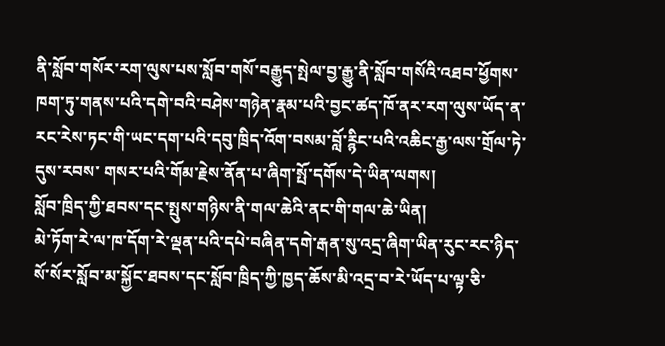ནི་སློབ་གསོར་རག་ལུས་པས་སློབ་གསོ་བརྒྱུད་སྤེལ་བྱ་རྒྱུ་ནི་སློབ་གསོའི་འཐབ་ཕྱོགས་ཁག་ཏུ་གནས་པའི་དགེ་བའི་བཤེས་གཉེན་རྣམ་པའི་བྱང་ཚད་ཁོ་ནར་རག་ལུས་ཡོད་ན་རང་རེས་ཏང་གི་ཡང་དག་པའི་དབུ་ཁྲིད་འོག་བསམ་བློ་ཪྙིང་པའི་འཆིང་རྒྱ་ལས་གྲོལ་ཏེ་དུས་རབས་ གསར་པའི་གོམ་རྗེས་ནོན་པ་ཞིག་སྤོ་དགོས་དེ་ཡིན་ལགས།
སློབ་ཁྲིད་ཀྱི་ཐབས་དང་སྤུས་གཉིས་ནི་གལ་ཆེའི་ནང་གི་གལ་ཆེ་ཡིན།
མེ་ཏོག་རེ་ལ་ཁ་དོག་རེ་ལྡན་པའི་དཔེ་བཞིན་དགེ་རྒན་སུ་འདྲ་ཞིག་ཡིན་རུང་རང་ཉིད་སོ་སོར་སློབ་མ་སྐྱོང་ཐབས་དང་སློབ་ཁྲིད་ཀྱི་ཁྱད་ཆོས་མི་འདྲ་བ་རེ་ཡོད་པ་ལྟ་ཅི་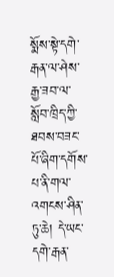སྨོས་སྟེ་དགེ་རྒན་ལ་ཤེས་རྒྱ་ཟབ་ལ་སློབ་ཁྲིད་ཀྱི་ཐབས་བཟང་པོ་ཞིག་དགོས་པ་ནི་གལ་འགངས་ཤིན་ཏུ་ཆེ། དེ་ཡང་དགེ་རྒན་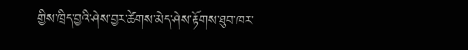གྱིས་ཁྲིད་བྱའི་ཤེས་བྱར་ཚེགས་མེད་ཤེས་རྟོགས་ཐུབ་ཁར་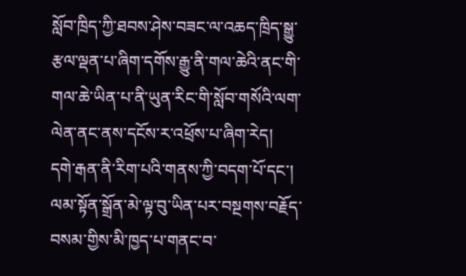སློབ་ཁྲིད་ཀྱི་ཐབས་ཤེས་བཟང་ལ་འཆད་ཁྲིད་སྒྱུ་རྩལ་ལྡན་པ་ཞིག་དགོས་རྒྱུ་ནི་གལ་ཆེའི་ནང་གི་གལ་ཆེ་ཡིན་པ་ནི་ཡུན་རིང་གི་སློབ་གསོའི་ལག་ལེན་ནང་ནས་དངོས་ར་འཕྲོས་པ་ཞིག་རེད།
དགེ་རྒན་ནི་རིག་པའི་གནས་ཀྱི་བདག་པོ་དང་། ལམ་སྟོན་སྒྲོན་མེ་ལྟ་བུ་ཡིན་པར་བསྔགས་བརྗོད་བསམ་གྱིས་མི་ཁྱད་པ་གནང་བ་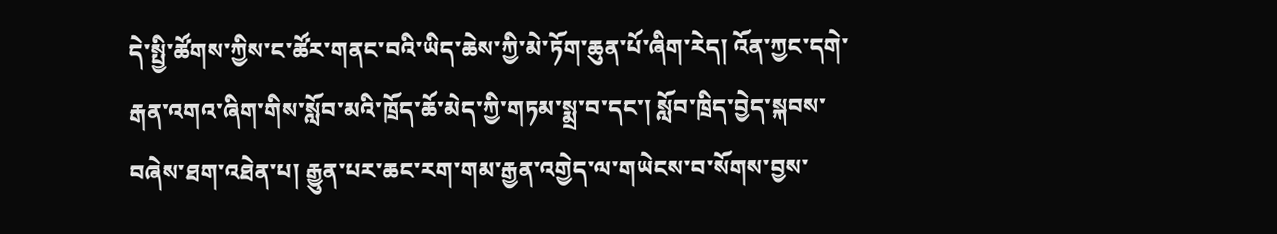དེ་སྤྱི་ཚོགས་ཀྱིས་ང་ཚོར་གནང་བའི་ཡིད་ཆེས་ཀྱི་མེ་ཏོག་ཆུན་པོ་ཞིག་རེད། འོན་ཀྱང་དགེ་རྒན་འགའ་ཞིག་གིས་སློབ་མའི་ཁྲོད་ཆོ་མེད་ཀྱི་གཏམ་སྨྲ་བ་དང་། སློབ་ཁྲིད་བྱེད་སྐབས་བཞེས་ཐག་འཐེན་པ། རྒྱུན་པར་ཆང་རག་གམ་རྒྱན་འགྱེད་ལ་གཡེངས་བ་སོགས་བྱས་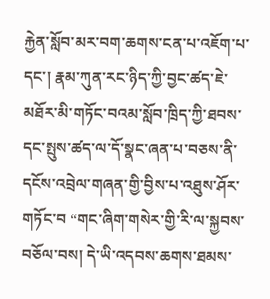རྐྱེན་སློབ་མར་བག་ཆགས་ངན་པ་འཇོག་པ་དང་། རྣམ་ཀུན་རང་ཉིད་ཀྱི་བྱང་ཚད་ཇེ་མཐོར་མི་གཏོང་བའམ་སློབ་ཁྲིད་ཀྱི་ཐབས་དང་སྤུས་ཚད་ལ་དོ་སྣང་ཞན་པ་བཅས་ནི་དངོས་འབྲེལ་གཞན་གྱི་བྱིས་པ་འཐུས་ཤོར་གཏོང་བ “གང་ཞིག་གསེར་གྱི་རི་ལ་སྐྱབས་བཅོལ་བས། དེ་ཡི་འདབས་ཆགས་ཐམས་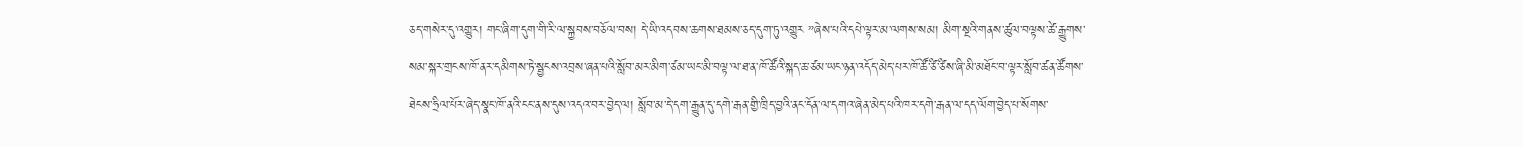ཅད་གསེར་དུ་འགྱུར། གང་ཞིག་དུག་གི་རི་ལ་སྐྱབས་བཅོལ་བས། དེ་ཡི་འདབས་ཆགས་ཐམས་ཅད་དུག་ཏུ་འགྱུར ”ཞེས་པའི་དཔེ་ལྟར་མ་ལགས་སམ། མིག་སྔའི་གནས་ཚུལ་བལྟས་ཚེ་རྒྱུགས་སམ་སྐར་གྲངས་ཁོ་ནར་དམིགས་ཏེ་སྦྱངས་འབྲས་ཞན་པའི་སློབ་མར་མིག་ཙམ་ཡང་མི་བལྟ་ལ་ཐ་ན་ཁོ་ཚོའི་སྐད་ཆ་ཙམ་ཡང་ཉན་འདོད་མེད་པར་ཁོ་ཚོ་ཙི་ཙིས་ཞི་མི་མཐོང་བ་ལྟར་སློབ་ཚན་ཚོགས་ཐེངས་ཧྲིལ་པོར་ཞེད་སྣང་ཁོ་ནའི་ངང་ནས་དུས་འདའ་བར་བྱེད་ལ། སློབ་མ་དེ་དག་རྒྱུན་དུ་དགེ་རྒན་གྱི་ཁྲིད་བྱའི་ནང་དོན་ལ་དགའ་ཞེན་མེད་པའི་ཁར་དགེ་རྒན་ལ་དད་ལོག་བྱེད་པ་སོགས་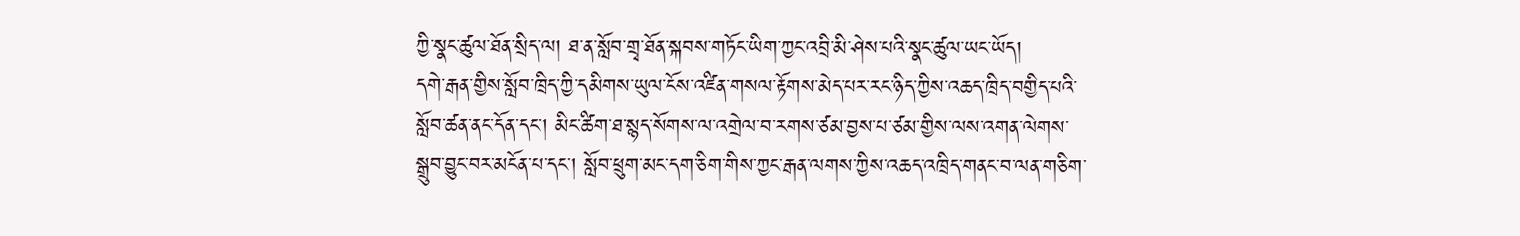ཀྱི་སྣང་ཚུལ་ཐོན་སྲིད་ལ། ཐ་ན་སློབ་གྲྭ་ཐོན་སྐབས་གཏོང་ཡིག་ཀྱང་འབྲི་མི་ཤེས་པའི་སྣང་ཚུལ་ཡང་ཡོད།
དགེ་རྒན་གྱིས་སློབ་ཁྲིད་ཀྱི་དམིགས་ཡུལ་ངོས་འཛིན་གསལ་རྟོགས་མེད་པར་རང་ཉིད་ཀྱིས་འཆད་ཁྲིད་བགྱིད་པའི་སློབ་ཚན་ནང་དོན་དང་། མིང་ཚིག་ཐ་སྙད་སོགས་ལ་འགྲེལ་བ་རགས་ཙམ་བྱས་པ་ཙམ་གྱིས་ལས་འགན་ལེགས་སྒྲུབ་བྱུང་བར་མངོན་པ་དང་། སློབ་ཕྲུག་མང་དག་ཅིག་གིས་ཀྱང་རྒན་ལགས་ཀྱིས་འཆད་འཁྲིད་གནང་བ་ལན་གཅིག་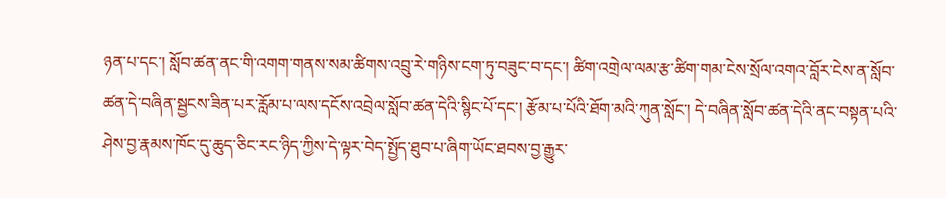ཉན་པ་དང་། སློབ་ཚན་ནང་གི་འགག་གནས་སམ་ཚིགས་འབྲུ་རེ་གཉིས་ངག་ཏུ་བཟུང་བ་དང་། ཚིག་འགྲེལ་ལམ་རྩ་ཚིག་གམ་ངེས་སྲོལ་འགའ་བློར་ངེས་ན་སློབ་ཚན་དེ་བཞིན་སྦྱངས་ཟིན་པར་རློམ་པ་ལས་དངོས་འབྲེལ་སློབ་ཚན་དེའི་སྙིང་པོ་དང་། རྩོམ་པ་པོའི་ཐོག་མའི་ཀུན་སློང་། དེ་བཞིན་སློབ་ཚན་དེའི་ནང་བསྟན་པའི་ཤེས་བྱ་རྣམས་ཁོང་དུ་ཆུད་ཅིང་རང་ཉིད་ཀྱིས་དེ་ལྟར་བེད་སྤྱོད་ཐུབ་པ་ཞིག་ཡོང་ཐབས་བྱ་རྒྱུར་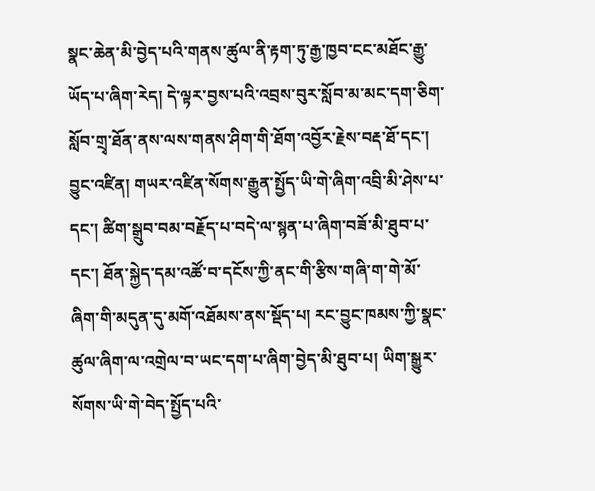སྣང་ཆེན་མི་བྱེད་པའི་གནས་ཚུལ་ནི་རྟག་ཏུ་རྒྱ་ཁྱབ་ངང་མཐོང་རྒྱུ་ཡོད་པ་ཞིག་རེད། དེ་ལྟར་བྱས་པའི་འབྲས་བུར་སློབ་མ་མང་དག་ཅིག་སློབ་གྲྭ་ཐོན་ནས་ལས་གནས་ཤིག་གི་ཐོག་འབྱོར་རྗེས་བརྡ་ཐོ་དང་། བྱུང་འཛིན། གཡར་འཛིན་སོགས་རྒྱུན་སྤྱོད་ཡི་གེ་ཞིག་འབྲི་མི་ཤེས་པ་དང་། ཚིག་སྒྲུབ་བམ་བརྗོད་པ་བདེ་ལ་སྙན་པ་ཞིག་བཟོ་མི་ཐུབ་པ་དང་། ཐོན་སྐྱེད་དམ་འཚོ་བ་དངོས་ཀྱི་ནང་གི་རྩིས་གཞི་ག་གེ་མོ་ཞིག་གི་མདུན་དུ་མགོ་འཐོམས་ནས་སྡོད་པ། རང་བྱུང་ཁམས་ཀྱི་སྣང་ཚུལ་ཞིག་ལ་འགྲེལ་བ་ཡང་དག་པ་ཞིག་བྱེད་མི་ཐུབ་པ། ཡིག་སྒྱུར་སོགས་ཡི་གེ་བེད་སྤྱོད་པའི་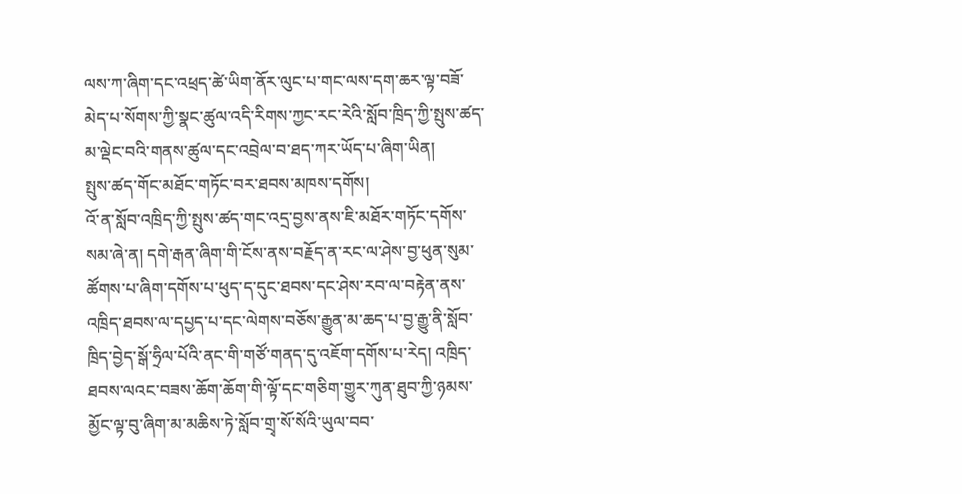ལས་ཀ་ཞིག་དང་འཕྲད་ཚེ་ཡིག་ནོར་ལུང་པ་གང་ལས་དག་ཆར་ལྟ་བཟོ་མེད་པ་སོགས་ཀྱི་སྣང་ཚུལ་འདི་རིགས་ཀྱང་རང་རེའི་སློབ་ཁྲིད་ཀྱི་སྤུས་ཚད་མ་ལྡེང་བའི་གནས་ཚུལ་དང་འབྲེལ་བ་ཐད་ཀར་ཡོད་པ་ཞིག་ཡིན།
སྤུས་ཚད་གོང་མཐོང་གཏོང་བར་ཐབས་མཁས་དགོས།
འོ་ན་སློབ་འཁྲིད་ཀྱི་སྤུས་ཚད་གང་འདྲ་བྱས་ནས་ཇི་མཐོར་གཏོང་དགོས་སམ་ཞེ་ན། དགེ་རྒན་ཞིག་གི་ངོས་ནས་བརྗོད་ན་རང་ལ་ཤེས་བྱ་ཕུན་སུམ་ཚོགས་པ་ཞིག་དགོས་པ་ཕུད་ད་དུང་ཐབས་དང་ཤེས་རབ་ལ་བརྟེན་ནས་འཁྲིད་ཐབས་ལ་དཔྱད་པ་དང་ལེགས་བཅོས་རྒྱུན་མ་ཆད་པ་བྱ་རྒྱུ་ནི་སློབ་ཁྲིད་བྱེད་སྒོ་ཧྲིལ་པོའི་ནང་གི་གཙོ་གནད་དུ་འཇོག་དགོས་པ་རེད། འཁྲིད་ཐབས་ལའང་བཟས་ཆོག་ཆོག་གི་ལྟོ་དང་གཅིག་གྱུར་ཀུན་ཐུབ་ཀྱི་ཉམས་མྱོང་ལྟ་བུ་ཞིག་མ་མཆིས་ཏེ་སློབ་གྲྭ་སོ་སོའི་ཡུལ་བབ་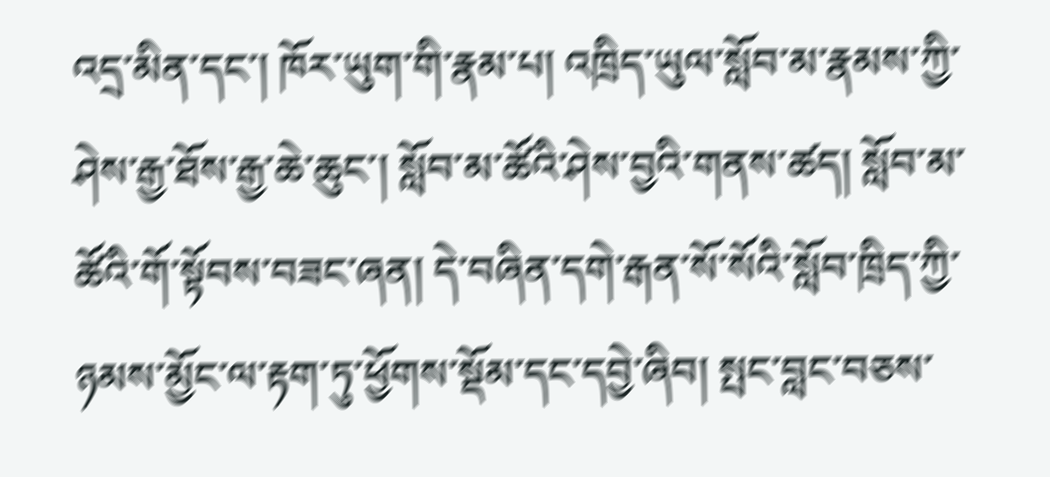འདྲ་མིན་དང་། ཁོར་ཡུག་གི་རྣམ་པ། འཁྲིད་ཡུལ་སློབ་མ་རྣམས་ཀྱི་ཤེས་རྒྱ་ཐོས་རྒྱ་ཆེ་ཆུང་། སློབ་མ་ཚོའི་ཤེས་བྱའི་གནས་ཚད། སློབ་མ་ཚོའི་གོ་སྟོབས་བཟང་ཞན། དེ་བཞིན་དགེ་རྒན་སོ་སོའི་སློབ་ཁྲིད་ཀྱི་ཉམས་མྱོང་ལ་རྟག་ཏུ་ཕྱོགས་སྡོམ་དང་དབྱེ་ཞིབ། སྤང་བླང་བཅས་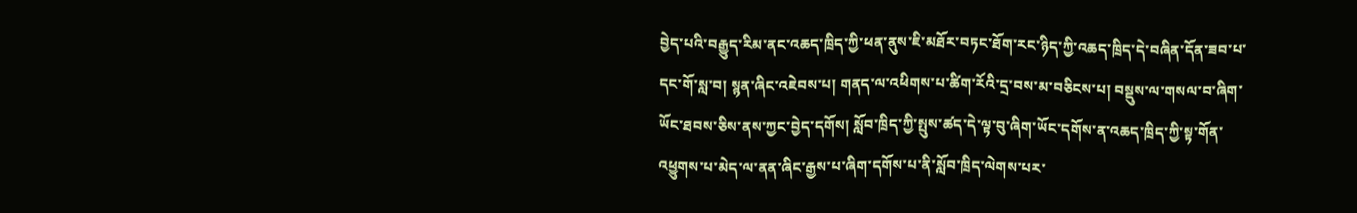བྱེད་པའི་བརྒྱུད་རིམ་ནང་འཆད་ཁྲིད་ཀྱི་ཕན་ནུས་ཇི་མཐོར་བཏང་ཐོག་རང་ཉིད་ཀྱི་འཆད་ཁྲིད་དེ་བཞིན་དོན་ཟབ་པ་དང་གོ་སླ་བ། སྙན་ཞིང་འཇེབས་པ། གནད་ལ་འཕིགས་པ་ཚིག་རོའི་དྲ་བས་མ་བཅིངས་པ། བསྡུས་ལ་གསལ་བ་ཞིག་ཡོང་ཐབས་ཅིས་ནས་ཀྱང་བྱེད་དགོས། སློབ་ཁྲིད་ཀྱི་སྤུས་ཚད་དེ་ལྟ་བུ་ཞིག་ཡོང་དགོས་ན་འཆད་ཁྲིད་ཀྱི་སྟ་གོན་འཕྱུགས་པ་མེད་ལ་ནན་ཞིང་རྒྱས་པ་ཞིག་དགོས་པ་ནི་སློབ་ཁྲིད་ལེགས་པར་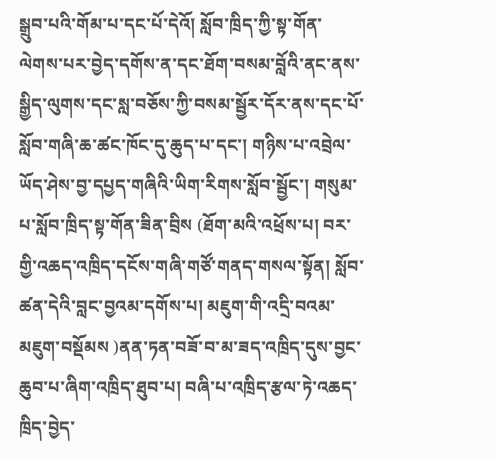སྒྲུབ་པའི་གོམ་པ་དང་པོ་དེའོ། སློབ་ཁྲིད་ཀྱི་སྟ་གོན་ལེགས་པར་བྱེད་དགོས་ན་དང་ཐོག་བསམ་བློའི་ནང་ནས་སྒྱིད་ལུགས་དང་སླ་བཅོས་ཀྱི་བསམ་སྦྱོར་དོར་ནས་དང་པོ་སློབ་གཞི་ཆ་ཚང་ཁོང་དུ་ཆུད་པ་དང་། གཉིས་པ་འབྲེལ་ཡོད་ཤེས་བྱ་དཔྱད་གཞིའི་ཡིག་རིགས་སློབ་སྦྱོང་། གསུམ་པ་སློབ་ཁྲིད་སྟ་གོན་ཟིན་བྲིས (ཐོག་མའི་འཕྲོས་པ། བར་གྱི་འཆད་འཁྲིད་དངོས་གཞི་གཙོ་གནད་གསལ་སྟོན། སློབ་ཚན་དེའི་བླང་བྱའམ་དགོས་པ། མཇུག་གི་འདྲི་བའམ་མཇུག་བསྡོམས )ནན་ཏན་བཟོ་བ་མ་ཟད་འཁྲིད་དུས་བྱང་ཆུབ་པ་ཞིག་འཁྲིད་ཐུབ་པ། བཞི་པ་འཁྲིད་རྩལ་ཏེ་འཆད་ཁྲིད་བྱེད་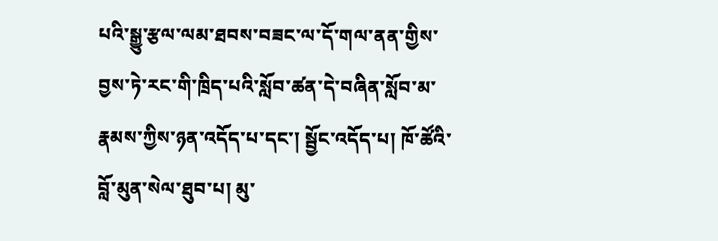པའི་སྒྱུ་རྩལ་ལམ་ཐབས་བཟང་ལ་དོ་གལ་ནན་གྱིས་བྱས་ཏེ་རང་གི་ཁྲིད་པའི་སློབ་ཚན་དེ་བཞིན་སློབ་མ་རྣམས་ཀྱིས་ཉན་འདོད་པ་དང་། སྦྱོང་འདོད་པ། ཁོ་ཚོའི་བློ་མུན་སེལ་ཐུབ་པ། མུ་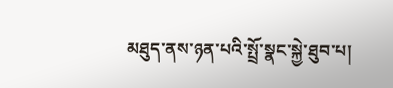མཐུད་ནས་ཉན་པའི་སྤྲོ་སྣང་སྐྱེ་ཐུབ་པ།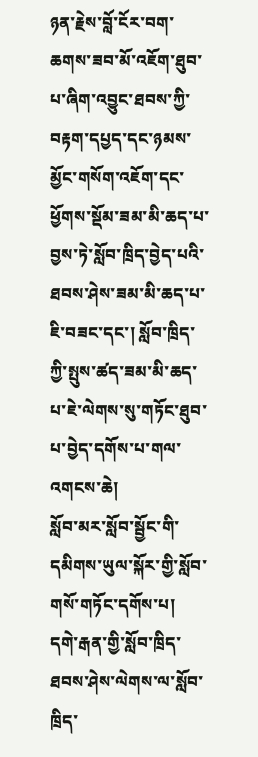ཉན་རྗེས་བློ་ངོར་བག་ཆགས་ཟབ་མོ་འཇོག་ཐུབ་པ་ཞིག་འབྱུང་ཐབས་ཀྱི་བརྟག་དཔྱད་དང་ཉམས་མྱོང་གསོག་འཇོག་དང་ཕྱོགས་སྡོམ་ཟམ་མི་ཆད་པ་བྱས་ཏེ་སློབ་ཁྲིད་བྱེད་པའི་ཐབས་ཤེས་ཟམ་མི་ཆད་པ་ཇི་བཟང་དང་། སློབ་ཁྲིད་ཀྱི་སྤུས་ཚད་ཟམ་མི་ཆད་པ་ཇེ་ལེགས་སུ་གཏོང་ཐུབ་པ་བྱེད་དགོས་པ་གལ་འགངས་ཆེ།
སློབ་མར་སློབ་སྦྱོང་གི་དམིགས་ཡུལ་སྐོར་གྱི་སློབ་གསོ་གཏོང་དགོས་པ།
དགེ་རྒན་གྱི་སློབ་ཁྲིད་ཐབས་ཤེས་ལེགས་ལ་སློབ་ཁྲིད་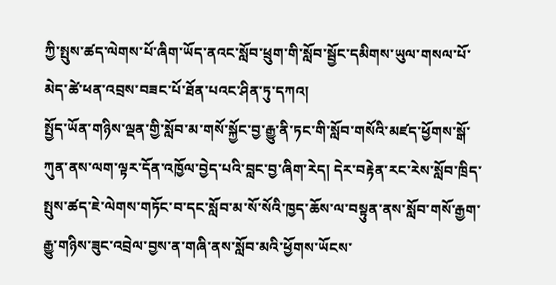ཀྱི་སྤུས་ཚད་ལེགས་པོ་ཞིག་ཡོད་ནའང་སློབ་ཕྲུག་གི་སློབ་སྦྱོང་དམིགས་ཡུལ་གསལ་པོ་མེད་ཚེ་ཕན་འབྲས་བཟང་པོ་ཐོན་པའང་ཤིན་ཏུ་དཀའ།
སྤྱོད་ཡོན་གཉིས་ལྡན་གྱི་སློབ་མ་གསོ་སྐྱོང་བྱ་རྒྱུ་ནི་ཏང་གི་སློབ་གསོའི་མཛད་ཕྱོགས་སྒོ་ཀུན་ནས་ལག་ལྟར་དོན་འཁྱོལ་བྱེད་པའི་བླང་བྱ་ཞིག་རེད། དེར་བརྟེན་རང་རེས་སློབ་ཁྲིད་སྤུས་ཚད་ཇེ་ལེགས་གཏོང་བ་དང་སློབ་མ་སོ་སོའི་ཁྱད་ཆོས་ལ་བསྟུན་ནས་སློབ་གསོ་རྒྱག་རྒྱུ་གཉིས་ཟུང་འབྲེལ་བྱས་ན་གཞི་ནས་སློབ་མའི་ཕྱོགས་ཡོངས་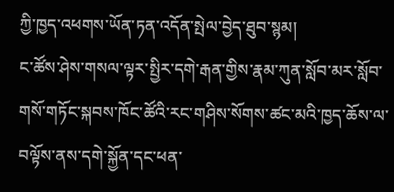ཀྱི་ཁྱད་འཕགས་ཡོན་ཏན་འདོན་སྤེལ་བྱེད་ཐུབ་སྙམ།
ང་ཚོས་ཤེས་གསལ་ལྟར་སྤྱིར་དགེ་རྒན་གྱིས་རྣམ་ཀུན་སློབ་མར་སློབ་གསོ་གཏོང་སྐབས་ཁོང་ཚོའི་རང་གཤིས་སོགས་ཚང་མའི་ཁྱད་ཆོས་ལ་བལྟོས་ནས་དགེ་སྐྱོན་དང་ཕན་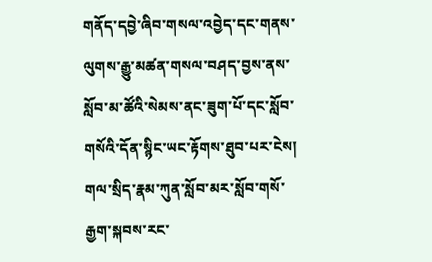གནོད་དབྱེ་ཞིབ་གསལ་འབྱེད་དང་གནས་ལུགས་རྒྱུ་མཚན་གསལ་བཤད་བྱས་ནས་སློབ་མ་ཚོའི་སེམས་ནང་ཟུག་པོ་དང་སློབ་གསོའི་དོན་སྙིང་ཡང་རྟོགས་ཐུབ་པར་ངེས། གལ་སྲིད་རྣམ་ཀུན་སློབ་མར་སློབ་གསོ་རྒྱག་སྐབས་རང་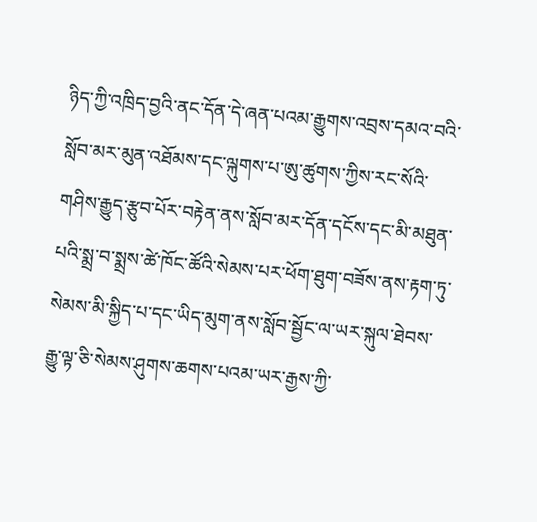ཉིད་ཀྱི་འཁྲིད་བྱའི་ནང་དོན་དེ་ཞན་པའམ་རྒྱུགས་འབྲས་དམའ་བའི་སློབ་མར་མུན་འཐོམས་དང་ལྐུགས་པ་ཨུ་ཚུགས་ཀྱིས་རང་སོའི་གཤིས་རྒྱུད་རྩུབ་པོར་བརྟེན་ནས་སློབ་མར་དོན་དངོས་དང་མི་མཐུན་པའི་སྨྲ་བ་སྨྲས་ཚེ་ཁོང་ཚོའི་སེམས་པར་ཕོག་ཐུག་བཟོས་ནས་རྟག་ཏུ་སེམས་མི་སྐྱིད་པ་དང་ཡིད་མུག་ནས་སློབ་སྦྱོང་ལ་ཡར་སྐུལ་ཐེབས་རྒྱུ་ལྟ་ཅི་སེམས་ཤུགས་ཆགས་པའམ་ཡར་རྒྱས་ཀྱི་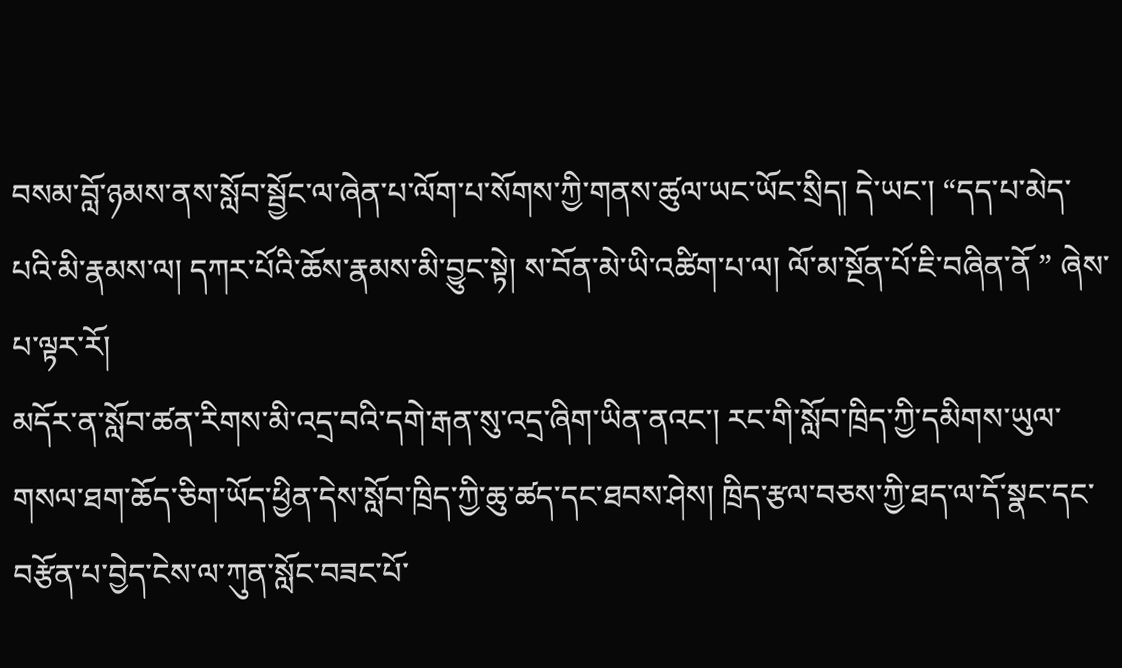བསམ་བློ་ཉམས་ནས་སློབ་སྦྱོང་ལ་ཞེན་པ་ལོག་པ་སོགས་ཀྱི་གནས་ཚུལ་ཡང་ཡོང་སྲིད། དེ་ཡང་། “དད་པ་མེད་པའི་མི་རྣམས་ལ། དཀར་པོའི་ཆོས་རྣམས་མི་བྱུང་སྟེ། ས་བོན་མེ་ཡི་འཚིག་པ་ལ། ལོ་མ་སྔོན་པོ་ཇི་བཞིན་ནོ ” ཞེས་པ་ལྟར་རོ།
མདོར་ན་སློབ་ཚན་རིགས་མི་འདྲ་བའི་དགེ་རྒན་སུ་འདྲ་ཞིག་ཡིན་ནའང་། རང་གི་སློབ་ཁྲིད་ཀྱི་དམིགས་ཡུལ་གསལ་ཐག་ཆོད་ཅིག་ཡོད་ཕྱིན་དེས་སློབ་ཁྲིད་ཀྱི་ཆུ་ཚད་དང་ཐབས་ཤེས། ཁྲིད་རྩལ་བཅས་ཀྱི་ཐད་ལ་དོ་སྣང་དང་བརྩོན་པ་བྱེད་ངེས་ལ་ཀུན་སློང་བཟང་པོ་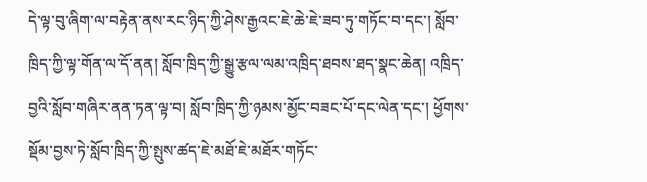དེ་ལྟ་བུ་ཞིག་ལ་བརྟེན་ནས་རང་ཉིད་ཀྱི་ཤེས་རྒྱའང་ཇེ་ཆེ་ཇེ་ཟབ་ཏུ་གཏོང་བ་དང་། སློབ་ཁྲིད་ཀྱི་ལྟ་གོན་ལ་དོ་ནན། སློབ་ཁྲིད་ཀྱི་སྒྱུ་རྩལ་ལམ་འཁྲིད་ཐབས་ཐད་སྣང་ཆེན། འཁྲིད་བྱའི་སློབ་གཞིར་ནན་ཏན་ལྟ་བ། སློབ་ཁྲིད་ཀྱི་ཉམས་མྱོང་བཟང་པོ་དང་ལེན་དང་། ཕྱོགས་སྡོམ་བྱས་ཏེ་སློབ་ཁྲིད་ཀྱི་སྤུས་ཚད་ཇེ་མཐོ་ཇེ་མཐོར་གཏོང་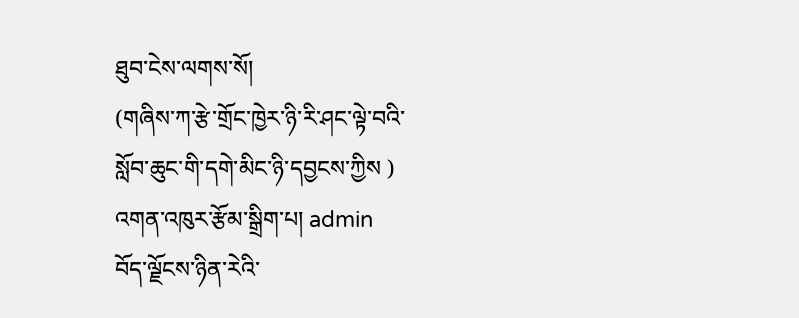ཐུབ་ངེས་ལགས་སོ།
(གཞིས་ཀ་རྩེ་གྲོང་ཁྱེར་ཉི་རི་ཤང་ལྟེ་བའི་སློབ་ཆུང་གི་དགེ་མིང་ཉི་དབྱངས་ཀྱིས )
འགན་འཁུར་རྩོམ་སྒྲིག་པ། admin
བོད་ལྗོངས་ཉིན་རེའི་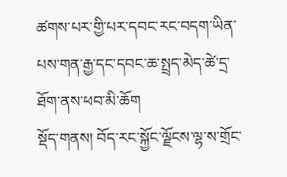ཚགས་པར་གྱི་པར་དབང་རང་བདག་ཡིན་པས་གན་རྒྱ་དང་དབང་ཆ་སྤྲད་མེད་ཚེ་དྲ་ཐོག་ནས་ཕབ་མི་ཆོག
སྡོད་གནས། བོད་རང་སྐྱོང་ལྗོངས་ལྷ་ས་གྲོང་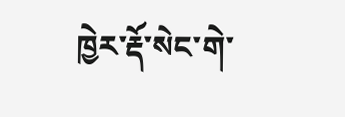ཁྱེར་རྡོ་སེང་གེ་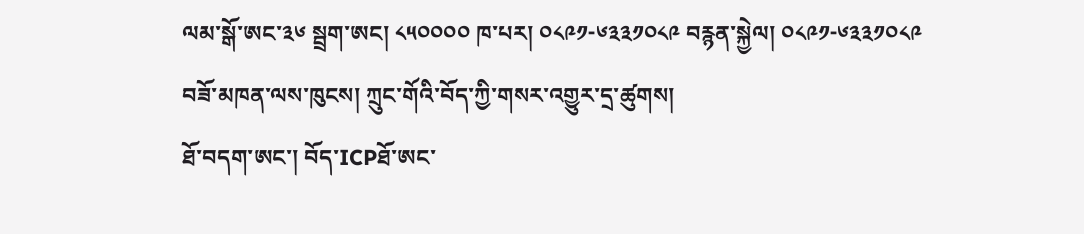ལམ་སྒོ་ཨང་༣༦ སྦྲག་ཨང། ༨༥༠༠༠༠ ཁ་པར། ༠༨༩༡-༦༣༣༡༠༨༩ བརྙན་སྐྱེལ། ༠༨༩༡-༦༣༣༡༠༨༩
བཟོ་མཁན་ལས་ཁུངས། ཀྲུང་གོའི་བོད་ཀྱི་གསར་འགྱུར་དྲ་ཚུགས།
ཐོ་བདག་ཨང་། བོད་ICPཐོ་ཨང་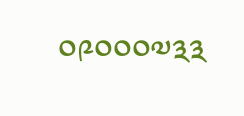༠༩༠༠༠༧༣༣